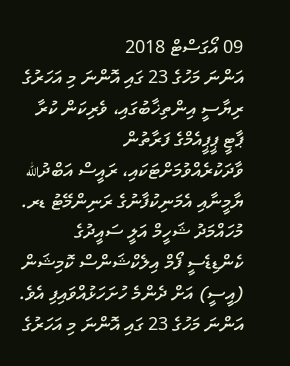09 އޯގަސްޓް 2018
އަންނަ މަހުގެ 23 ގައި އޮންނަ މި އަހަރުގެ ރިޔާސީ އިންތިޚާބުގައި، ވެރިކަން ކުރާ ޕާޓީ ޕީޕީއެމްގެ ފަރާތުން ވާދަކުރެއްވުމަށްޓަކައި، ރައީސް އަބްދުالله ޔާމީނާއި އެމަނިކުފާނުގެ ރަނިންމޭޓު ޑރ. މުހައްމަދު ޝަހީމް އަލީ ސައީދުގެ ކެންޑިޑެސީ ފޯމް އިލެކްޝަންސް ކޮމިޝަން (އީސީ) އަށް ދެންމެ ހުށަހަޅުއްވައިފި އެވެ.
އަންނަ މަހުގެ 23 ގައި އޮންނަ މި އަހަރުގެ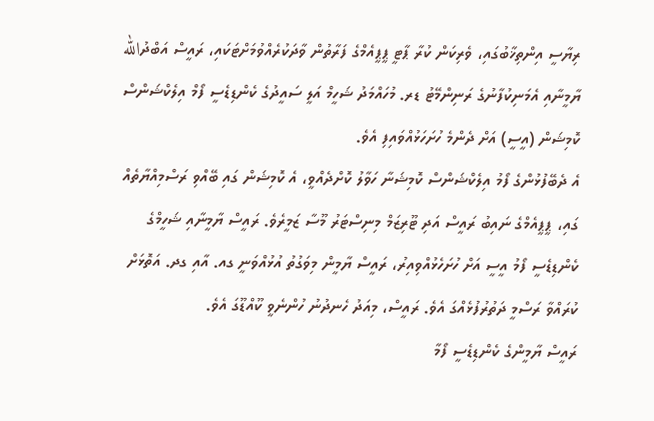ރިޔާސީ އިންތިޚާބުގައި، ވެރިކަން ކުރާ ޕާޓީ ޕީޕީއެމްގެ ފަރާތުން ވާދަކުރެއްވުމަށްޓަކައި، ރައީސް އަބްދުالله ޔާމީނާއި އެމަނިކުފާނުގެ ރަނިންމޭޓު ޑރ. މުހައްމަދު ޝަހީމް އަލީ ސައީދުގެ ކެންޑިޑެސީ ފޯމް އިލެކްޝަންސް ކޮމިޝަން (އީސީ) އަށް ދެންމެ ހުށަހަޅުއްވައިފި އެވެ.
އެ ދެބޭފުޅުންގެ ފޯމު އިލެކްޝަންސް ކޮމިޝަނާ ހަވާލު ކޮށްދެއްވީ، އެ ކޮމިޝަން ގައި ބޭއްވި ރަސްމިއްޔާތެއް ގައި، ޕީޕީއެމްގެ ނައިބު ރައީސް އަދި ޓޫރިޒަމް މިނިސްޓަރު މޫސާ ޒަމީރެވެ. ރައީސް ޔާމީނާއި ޝަހީމްގެ ކެންޑިޑެސީ ފޯމު އީސީ އަށް ހުށަހެޅުއްވިއިރު، ރައީސް ޔާމީން މިވަގުތު އުޅުއްވަނީ ގއ. އާއި ގދ. އަތޮޅަށް ކުރައްވާ ރަސްމީ ދަތުރުފުޅެއްގަ އެވެ. ރައީސް، މިއަދު ހެނދުނު ހުންނެވީ ކޫއްޑޫގަ އެވެ.
ރައީސް ޔާމީންގެ ކެންޑިޑެސީ ފޯމާ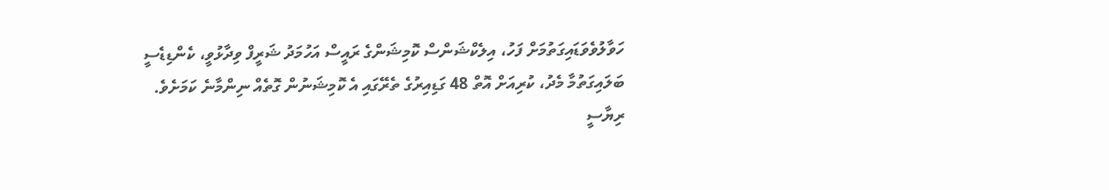ހަވާލުވެވަޑައިގަތުމަށް ފަހު، އިލެކްޝަންސް ކޮމިޝަންގެ ރައީސް އަހުމަދު ޝަރީފް ވިދާޅުވީ، ކެންޑިޑެސީ ބަލައިގަތުމާ މެދު، ކުރިއަށް އޮތް 48 ގަޑިއިރުގެ ތެރޭގައި އެ ކޮމިޝަނުން ގޮތެއް ނިންމާނެ ކަމަށެވެ.
ރިޔާސީ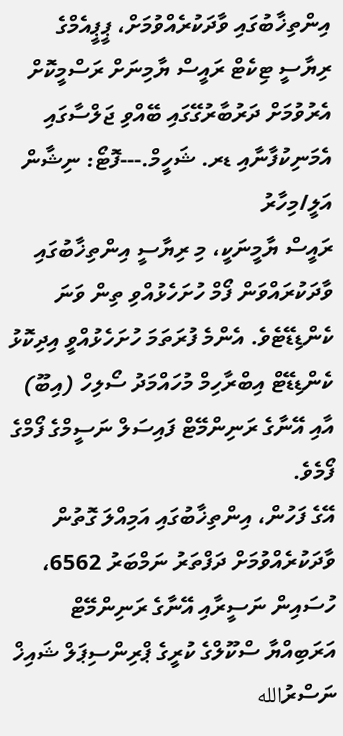އިންތިޚާބުގައި ވާދަކުރެއްވުމަށް، ޕީޕީއެމްގެ ރިޔާސީ ޓިކެޓް ރައީސް ޔާމިނަށް ރަސްމީކޮށް އެރުވުމަށް ދަރުބާރުގޭގައި ބޭއްވި ޖަލްސާގައި އެމަނިކުފާނާއި ޑރ. ޝަހީމް.---ފޮޓޯ: ނިޝާން އަލީ/މިހާރު
ރައީސް ޔާމީނަކީ، މި ރިޔާސީ އިންތިޚާބުގައި ވާދަކުރައްވަން ފޯމް ހުށަހެޅުއްވި ތިން ވަނަ ކެންޑިޑޭޓެވެ. އެންމެ ފުރަތަމަ ހުށަހެޅުއްވީ އިދިކޮޅު ކެންޑިޑޭޓް އިބްރާހިމް މުހައްމަދު ސޯލިހް (އިބޫ) އާއި އޭނާގެ ރަނިންމޭޓް ފައިސަލް ނަސީމްގެ ފޯމްގެ ފޯމެވެ.
އޭގެ ފަހުން، އިންތިޚާބުގައި އަމިއްލަ ގޮތުން ވާދަކުރެއްވުމަށް ދަފްތަރު ނަމްބަރު 6562، ހުސައިން ނަސީރާއި އޭނާގެ ރަނިންމޭޓް އަރަބިއްޔާ ސްކޫލްގެ ކުރީގެ ޕްރިންސިޕަލް ޝައިޚް ނަސްރުالله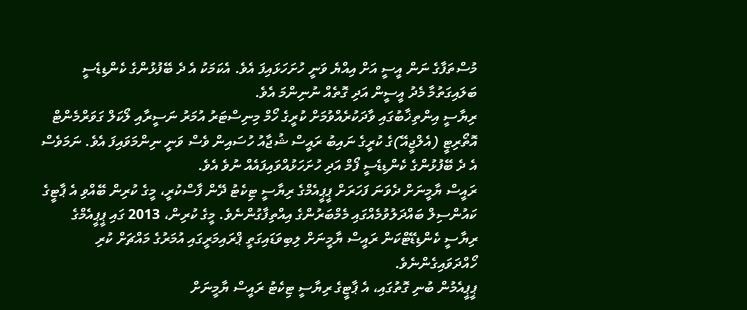މުސްތަފާގެ ނަން އީސީ އަށް އިއްޔެ ވަނީ ހުށަހަޅައިފަ އެވެ. އެކަމަކު އެ ދެ ބޭފުޅުންގެ ކެންޑިޑެސީ ބަލައިގަތުމާ މެދު އީސީން އަދި ގޮތެއް ނުނިންމަ އެވެ.
ރިޔާސީ އިންތިޚާބުގައި ވާދަކުރެއްވުމަށް ކުރީގެ ހޯމް މިނިސްޓަރު އުމަރު ނަސީރާއި ލޯކަލް ގަވަރްމެންޓް އޮތޯރިޓީ (އެލްޖީއޭ)ގެ ކުރީގެ ނައިބު ރައީސް ޝުޖާއު ހުސައިން ވެސް ވަނީ ނިންމަވައިފަ އެވެ. ނަމަވެސް އެ ދެ ބޭފުޅުންގެ ކެންޑިޑެސީ ފޯމް އަދި ހުށަހަޅުއްވައިފައެއް ނުވެ އެވެ.
ރައީސް ޔާމީނަށް ދެވަނަ ފަހަރަށް ޕީޕީއެމްގެ ރިޔާސީ ޓިކެޓު ދޭން ފާސްކުރީ، މީގެ ކުރިން ބޭއްވި އެ ޕާޓީގެ ކައުންސިލް ބައްދަލުވުމެއްގައި މެމްބަރުންގެ އިއްތިފާގުންނެވެ. މީގެ ކުރިން، 2013 ގައި ޕީޕީއެމްގެ ރިޔާސީ ކެންޑިޑޭޓްކަން ރައީސް ޔާމީނަށް ލިބިވަޑައިގަތީ ޕްރައިމަރީގައި އުމަރުގެ މައްޗަށް ކުރި ހޯއްދަވައިގެންނެވެ.
ޕީޕީއެމުން ބުނި ގޮތުގައި، އެ ޕާޓީގެ ރިޔާސީ ޓިކެޓު ރައީސް ޔާމީނަށް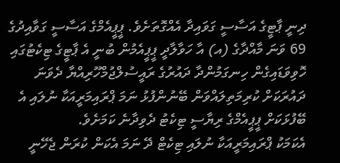ދިނީ ޕާޓީގެ އަސާސީ ގަވައިދާ އެއްގޮތަށެވެ. ޕީޕީއެމްގެ އަސާސީ ގަވާއިދުގެ 69 ވަނަ މާއްދާގެ (އ) އާ ހަވާލާދީ ޕީޕީއެމުން ބުނީ އެ ޕާޓީގެ ޓިކެޓުގައި ހޮވިވަޑައިގެން ހިނގަމުންދާ ދައުރުގެ ރައީސުލްޖުމްހޫރިއްޔާ ދެވަނަ ދައުރަކަށް ކުރިމަތިލައްވަން ބޭނުންފުޅު ނަމަ ޕްރައިމަރީއަކާ ނުލައި އެ ބޭފުޅަކަށް ޕީޕީއެމްގެ ރިޔާސީ ޓިކެޓު ދެވިދާނެ ކަމަށެވެ.
އެކަމަކު ޕްރައިމަރީއަކާ ނުލައި ޓިކެޓް ދޭ ނަމަ އެކަން ކުރަން ޖެހޭނީ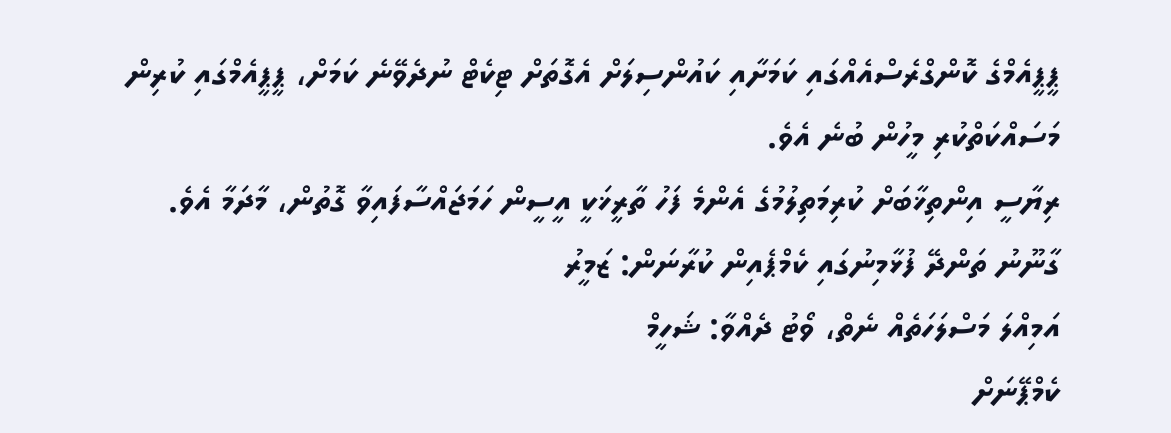ޕީޕީއެމްގެ ކޮންގްރެސްއެއްގައި ކަމަށާއި ކައުންސިލަށް އެގޮތަށް ޓިކެޓް ނުދެވޭނެ ކަމަށް، ޕީޕީއެމްގައި ކުރިން މަސައްކަތްކުރި މީހުން ބުނެ އެވެ.
ރިޔާސީ އިންތިޚާބަށް ކުރިމަތިލުމުގެ އެންމެ ފަހު ތާރީޚަކީ އީސީން ހަމަޖައްސާފައިވާ ގޮތުން، މާދަމާ އެވެ.
ގާނޫނު ތަންދޭ ފުޅާމިނުގައި ކެމްޕެއިން ކުރާނަން: ޒަމީރު
އަމިއްލަ މަސްލަހަތެއް ނެތް، ވޯޓު ދެއްވާ: ޝަހީމް
ކެމްޕޭނަށް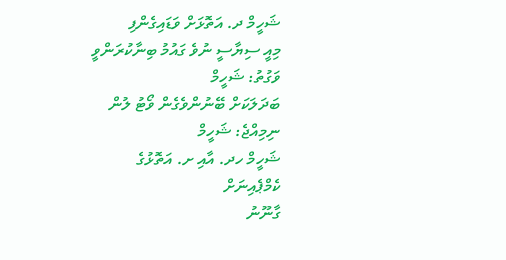ޝަހީމް ދ. އަތޮޅަށް ވަޑައިގެންފި
މިއީ ސިޔާސީ ނުވެ ގައުމު ބިނާކުރަންވީ ވަގުތު: ޝަހީމް
ބަދަލަކަށް ބޭނުންވެގެން ވޯޓު ލުން ނިމިއްޖެ: ޝަހީމް
ޝަހީމް ހދ. އާއި ށ. އަތޮޅުގެ ކެމްޕެއިނަށް
ގާނޫނު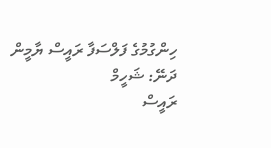ހިންގުމުގެ ފަލްސަފާ ރައީސް ޔާމީން ދަނޭ: ޝަހީމް
ރައީސް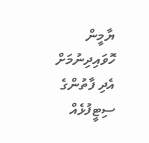ޔާމީން ހޮވައިދިނުމަށް އެދި ފާތުންގެ ސިޓީފުޅެއް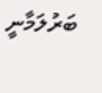ބަރުލަމާނީ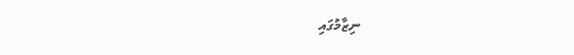ނިޒާމުގައި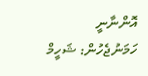އޮންނާނީ ހަމަނުޖެހުން: ޝަހީމް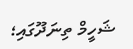ޝަހީމް ތިނަދޫގައި؛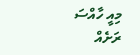މިއީ ހާއްސަ ރަށެއް